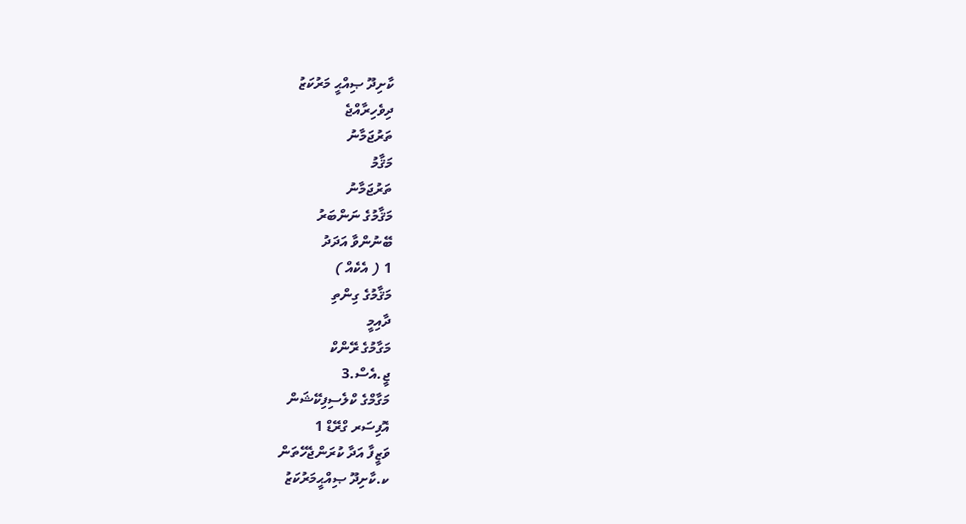ކާށިދޫ ޞިއްޙީ މަރުކަޒު
ދިވެހިރާއްޖެ
ތަރުޖަމާނު
މަޤާމު
ތަރުޖަމާނު
މަޤާމުގެ ނަންބަރު
ބޭނުންވާ އަދަދު
1 ( އެކެއް )
މަޤާމުގެ ގިންތި
ދާއިމީ
މަގާމުގެ ރޭންކް
ޖީ.އެސް.3
މަގާމްގެ ކްލެސިފިކޭޝަން
އޮފިސަރ ގްރޭޑް 1
ވަޒީފާ އަދާ ކުރަންޖެހޭތަން
ކ.ކާށިދޫ ޞިއްޙީމަރުކަޒު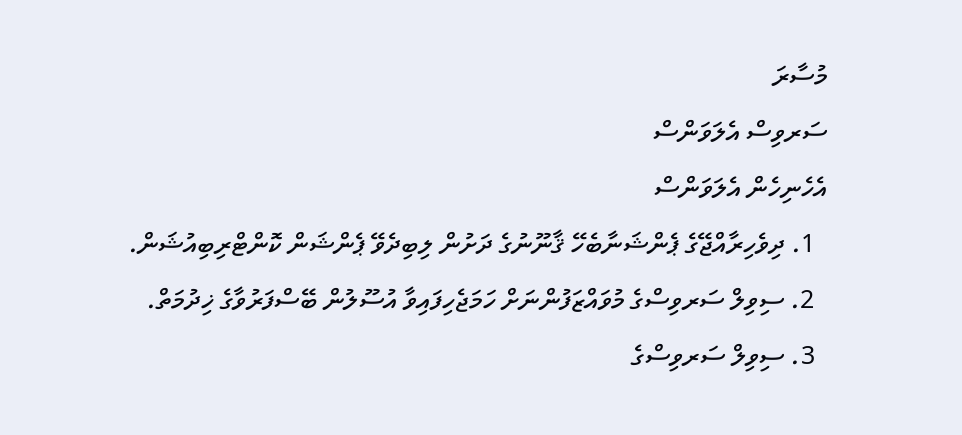މުސާރަ
ސަރވިސް އެލަވަންސް
އެހެނިހެން އެލަވަންސް
  1. ދިވެހިރާއްޖޭގެ ޕެންޝަނާބެހޭ ޤާނޫނުގެ ދަށުން ލިބިދެވޭ ޕެންޝަން ކޮންޓްރިބިއުޝަން.
  2. ސިވިލް ސަރވިސްގެ މުވައްޒަފުންނަށް ހަމަޖެހިފައިވާ އުސޫލުން ބޭސްފަރުވާގެ ޚިދުމަތް.
  3. ސިވިލް ސަރވިސްގެ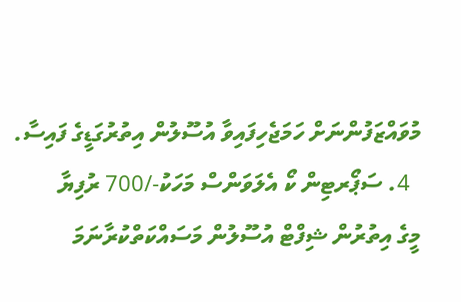މުވައްޒަފުންނަށް ހަމަޖެހިފައިވާ އުސޫލުން އިތުރުގަޑީގެ ފައިސާ.
  4. ސަޕޯރޓިން ކޯ އެލަވަންސް މަހަކު-/700 ރުފިޔާ
މީގެ އިތުރުން ޝިފްޓް އުސޫލުން މަސައްކަތްކުރާނަމަ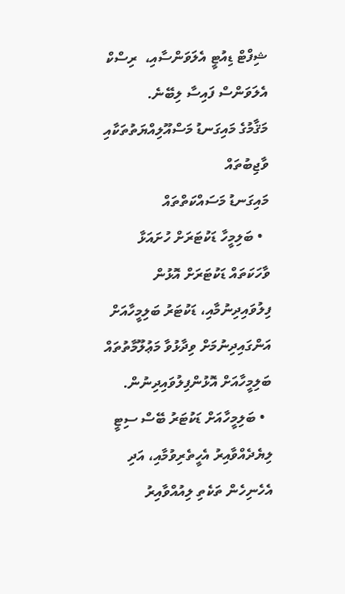ޝިފްޓް ޑިއުޓީ އެލަވަންސާއި،  ރިސްކް އެލަވަންސް ފައިސާ ލިބޭނެ.
މަޤާމުގެ މައިގަނޑު މަސްއޫލިއްޔަތުތަކާއި ވާޖިބުތައް
މައިގަނޑު މަސައްކަތްތައް
  • ބަލިމީހާ ޑަކުޓަރަށް ހުށައަޅާ ވާހަކަތައް ޑަކުޓަރަށް އޮޅުން ފިލުވައިދިނުމާއި، ޑަކުޓަރު ބަލިމީހާއަށް އަންގައިދިނުމަށް ވިދާޅުވާ މަޢުލޫމާތުތައް ބަލިމީހާއަށް އޮޅުންފިލުވައިދިނުން.
  • ބަލިމީހާއަށް ޑަކުޓަރު ބޭސް ސިޓީ ލިޔެދެއްވާއިރު އެހީތެރިވުމާއި، އަދި އެހެނިހެން ތަކެތި ލިއުއްވާއިރު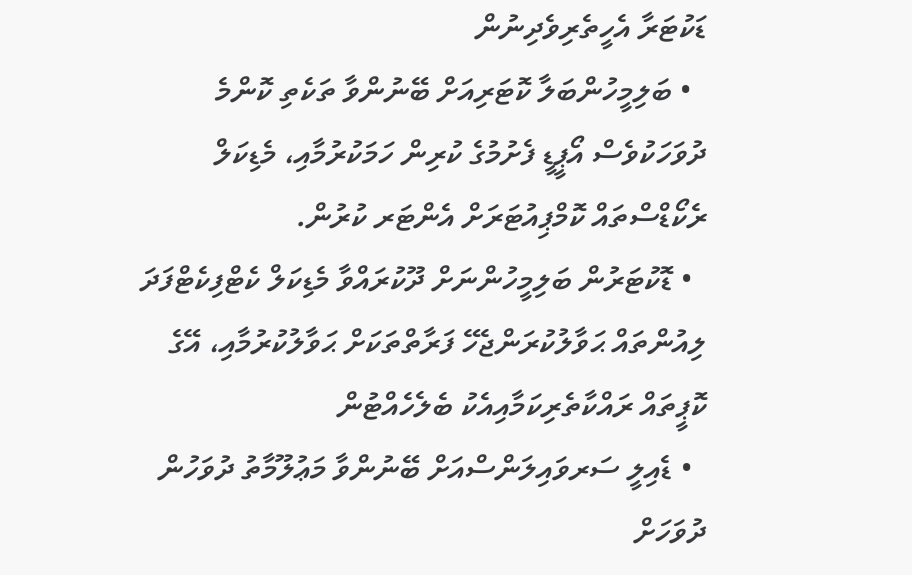ޑަކުޓަރާ އެހީތެރިވެދިނުން
  • ބަލިމީހުންބަލާ ކޮޓަރިއަށް ބޭނުންވާ ތަކެތި ކޮންމެ ދުވަހަކުވެސް އޯޕީޑީ ފެށުމުގެ ކުރިން ހަމަކުރުމާއި، މެޑިކަލް ރެކޯޑްސްތައް ކޮމްޕިއުޓަރަށް އެންޓަރ ކުރުން.
  • ޑޮކުޓަރުން ބަލިމީހުންނަށް ދޫކުރައްވާ މެޑިކަލް ކެޓްފިކެޓްފަދަ ލިއުންތައް ޙަވާލުކުރަންޖެހޭ ފަރާތްތަކަށް ޙަވާލުކުރުމާއި، އޭގެ ކޮޕީތައް ރައްކާތެރިކަމާއިއެކު ބެލެހެއްޓުން
  • ޑެއިލީ ސަރވައިލަންސްއަށް ބޭނުންވާ މަޢުލޫމާތު ދުވަހުން ދުވަހަށް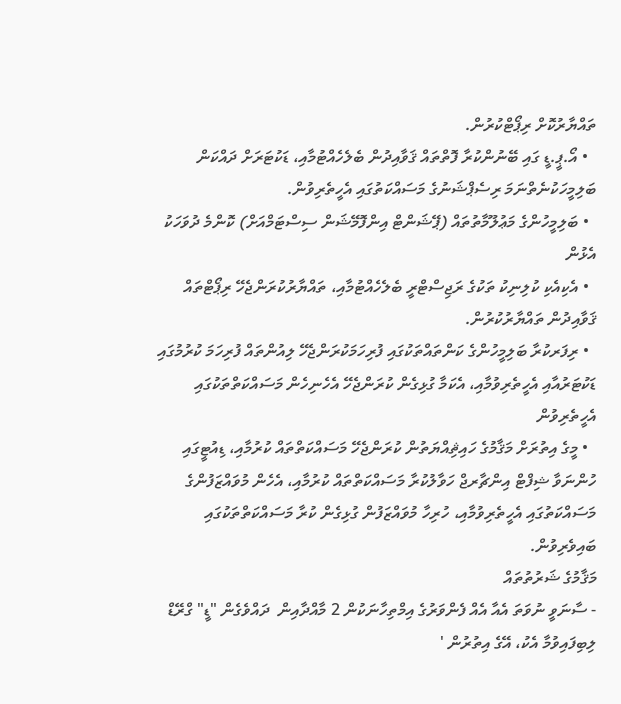ތައްޔާރުކޮށް ރިޕޯޓްކުރުން.
  • އޯ.ޕީ.ޑީ ގައި ބޭނުންކުރާ ފޮތްތައް ޤަވާއިދުން ބެލެހެއްޓުމާއި، ޑަކުޓަރަށް ދައްކަން ބަލިމީހަކުނެތްނަމަ ރިސެޕްޝަނުގެ މަސައްކަތުގައި އެހީތެރިވުން.
  • ބަލިމީހުންގެ މަޢުލޫމާތުތައް (ޕޭޝަންޓް އިންފޮމޭޝަން ސިސްޓަމްއަށް) ކޮންމެ ދުވަހަކު އެޅުން
  • އެކިއެކި ކުލިނިކު ތަކުގެ ރަޖިސްޓްރީ ބެލެހެއްޓުމާއި، ތައްޔާރުކުރަންޖެހޭ ރިޕޯޓްތައް ޤަވާއިދުން ތައްޔާރުކުރުން.
  • ރިފަރކުރާ ބަލިމީހުންގެ ކަންތައްތަކުގައި ފުރިހަމަކުރަންޖެހޭ ލިއުންތައް ފުރިހަމަ ކުރުމުގައި ޑަކުޓަރުއާއި އެހީތެރިވުމާއި، އެކަމާ ގުޅިގެން ކުރަންޖެހޭ އެހެނިހެން މަސައްކަތްތަކުގައި އެހީތެރިވުން
  • މީގެ އިތުރަށް މަޤާމުގެ ހައިޘިއްޔަތުން ކުރަންޖެހޭ މަސައްކަތްތައް ކުރުމާއި، ޑިއުޓީގައި ހުންނަވާ ޝިފްޓް އިންޗާރޖް ހަވާލުކުރާ މަސައްކަތްތައް ކުރުމާއި، އެހެން މުވައްޒަފުންގެ މަސައްކަތުގައި އެހީތެރިވުމާއި، ހުރިހާ މުވައްޒަފުން ގުޅިގެން ކުރާ މަސައްކަތްތަކުގައި ބައިވެރިވުން.
މަޤާމުގެ ޝަރުތުތައް
- ސާނަވީ ނުވަތަ އެއާ އެއް ފެންވަރުގެ އިމްތިހާނަކުން 2 މާއްދާއިން  ދައްވެގެން "ޑީ" ގްރޭޑް ލިބިފައިވުމާ އެކު، އޭގެ އިތުރުން '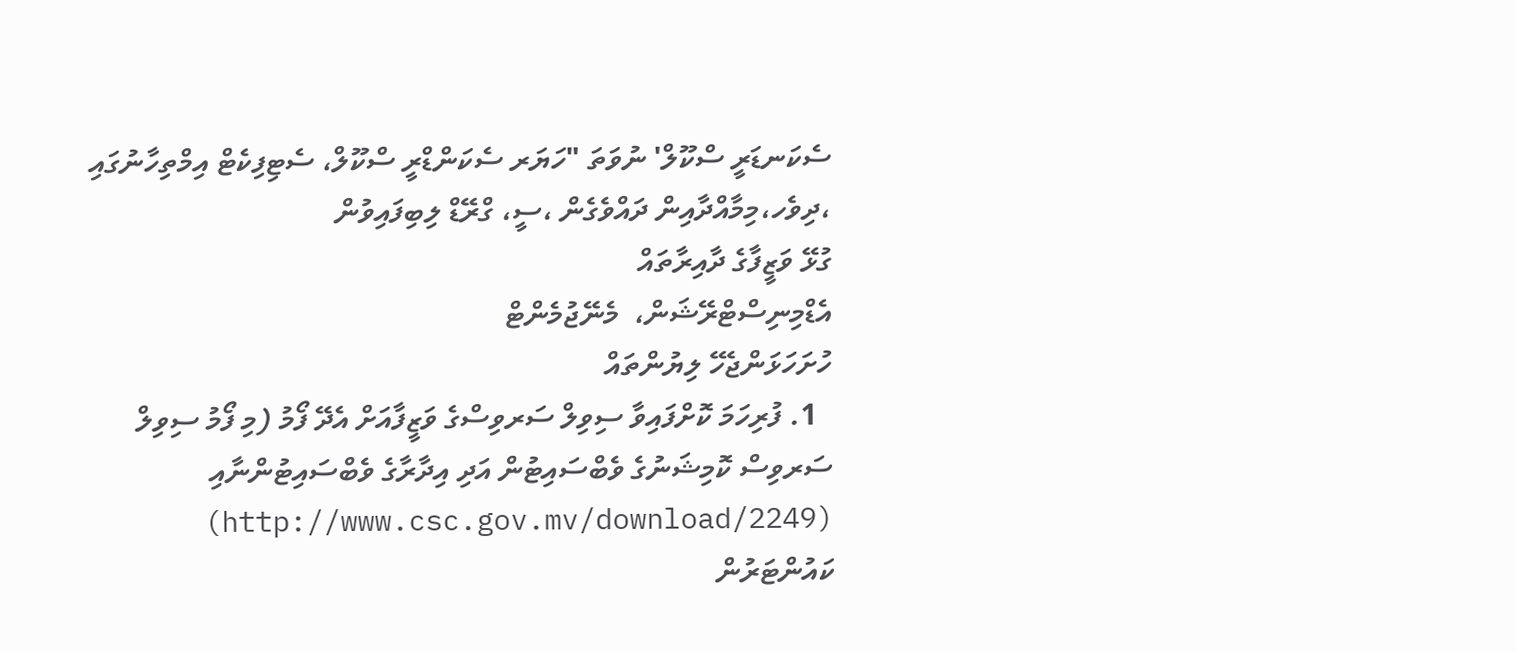ސެކަނޑަރީ ސްކޫލް' ނުވަތަ "ހަޔަރ ސެކަންޑްރީ ސްކޫލް، ސެޓިފިކެޓް އިމްތިހާނުގައި ،ދިވެހ،މިމާއްދާއިން ދައްވެގެން ،ސީ، ގްރޭޑް ލިބިފައިވުން
ގުޅޭ ވަޒީފާގެ ދާއިރާތައް
އެޑްމިނިސްޓްރޭޝަން،  މެނޭޖުމެންޓް
ހުށަހަޅަންޖެހޭ ލިޔުންތައް
  1. ފުރިހަމަ ކޮށްފައިވާ ސިވިލް ސަރވިސްގެ ވަޒީފާއަށް އެދޭ ފޯމު (މި ފޯމު ސިވިލް ސަރވިސް ކޮމިޝަނުގެ ވެބްސައިޓުން އަދި އިދާރާގެ ވެބްސައިޓުންނާއި (http://www.csc.gov.mv/download/2249) ކައުންޓަރުން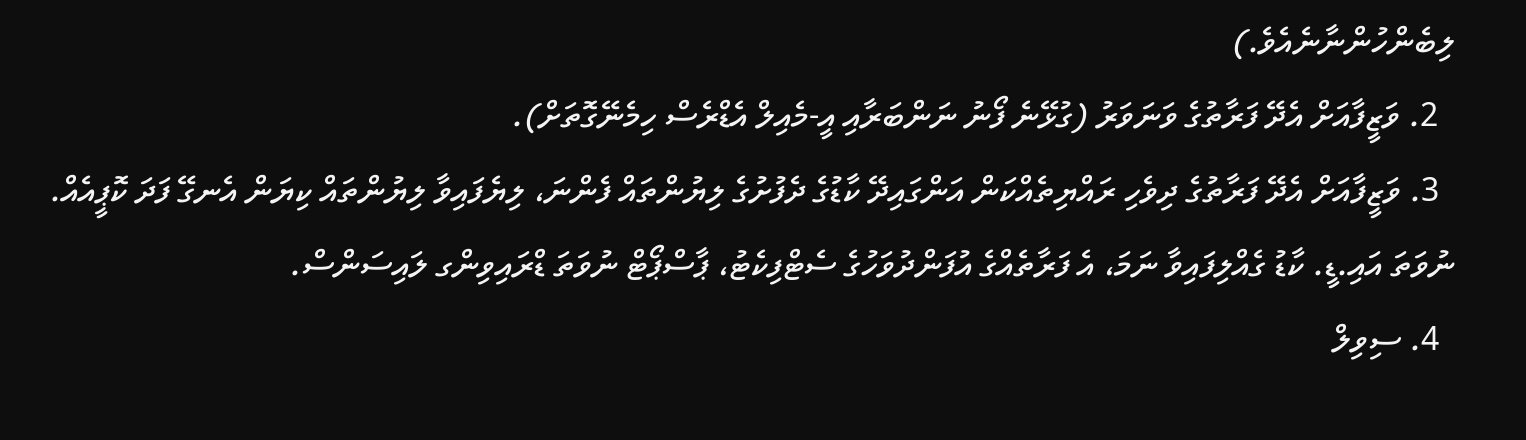ލިބެންހުންނާނެއެވެ.)
  2. ވަޒީފާއަށް އެދޭ ފަރާތުގެ ވަނަވަރު (ގުޅޭނެ ފޯނު ނަންބަރާއި އީ-މެއިލް އެޑްރެސް ހިމެނޭގޮތަށް).
  3. ވަޒީފާއަށް އެދޭ ފަރާތުގެ ދިވެހި ރައްޔިތެއްކަން އަންގައިދޭ ކާޑުގެ ދެފުށުގެ ލިޔުންތައް ފެންނަ، ލިޔެފައިވާ ލިޔުންތައް ކިޔަން އެނގޭ ފަދަ ކޮޕީއެއް. ނުވަތަ އައި.ޑީ. ކާޑު ގެއްލިފައިވާ ނަމަ، އެ ފަރާތެއްގެ އުފަންދުވަހުގެ ސެޓްފިކެޓު، ޕާސްޕޯޓް ނުވަތަ ޑްރައިވިންގ ލައިސަންސް.
  4. ސިވިލް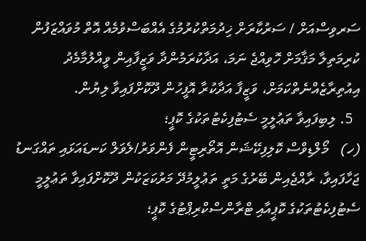ސަރވިސްއަށް / ސަރުކާރަށް ޚިދުމަތްކުރުމުގެ އެއްބަސްވުމެއް އޮތް މުވައްޒަފުން ކުރިމަތިލާ މަޤާމަށް ހޮވިއްޖެ ނަމަ، އަދާކުރަމުންދާ ވަޒީފާއިން ވީއްލުމާމެދު އިއުތިރާޒެއްނެތްކަމަށް، ވަޒީފާ އަދާކުރާ އޮފީހުން ދޫކޮށްފައިވާ ލިޔުން.
  5. ލިބިފައިވާ ތަޢުލީމީ ސެޓުފިކެޓުތަކުގެ ކޮޕީ؛
(ހ)   މޯލްޑިވްސް ކޮލިފިކޭޝަން އޮތޯރިޓީން ފެންވަރު/ލެވަލް ކަނޑައަޅައި ތައްގަނޑު ޖަހާފައިވާ، ރާއްޖެއިން ބޭރުގެ މަތީ ތަޢުލީމުދޭ މަރުކަޒަކުން ދޫކޮށްފައިވާ ތަޢުލީމީ ސެޓުފިކެޓުތަކުގެ ކޮޕީއާއި ޓްރާންސްކްރިޕްޓުގެ ކޮޕީ؛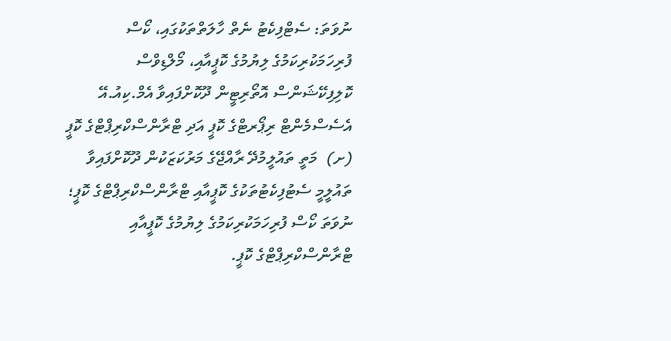ނުވަތަ: ސެޓްފިކެޓު ނެތް ހާލަތްތަކުގައި، ކޯސް ފުރިހަމަކުރިކަމުގެ ލިޔުމުގެ ކޮޕީއާއި، މޯލްޑިވްސް ކޮލިފިކޭޝަންސް އޮތޯރިޓީން ދޫކޮށްފައިވާ އެމް.ކިއު.އޭ އެސެސްމެންޓް ރިޕޯރޓްގެ ކޮޕީ އަދި ޓްރާންސްކްރިޕްޓްގެ ކޮޕީ
(ށ)  މަތީ ތައުލީމުދޭ ރާއްޖޭގެ މަރުކަޒަކުން ދޫކޮށްފައިވާ ތައުލީމީ ސެޓުފިކެޓުތަކުގެ ކޮޕީއާއި ޓްރާންސްކްރިޕްޓްގެ ކޮޕީ؛ ނުވަތަ ކޯސް ފުރިހަމަކުރިކަމުގެ ލިޔުމުގެ ކޮޕީއާއި ޓްރާންސްކްރިޕްޓްގެ ކޮޕީ.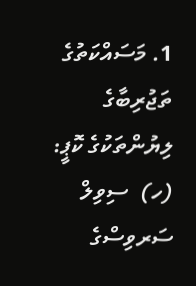1. މަސައްކަތުގެ ތަޖުރިބާގެ ލިޔުންތަކުގެ ކޮޕީ:
(ހ)  ސިވިލް ސަރވިސްގެ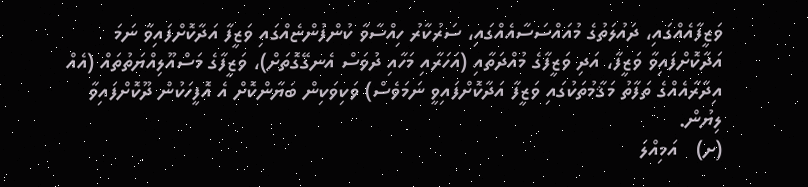ވަޒީފާއެއްގައި، ދައުލަތުގެ މުއައްސަސާއެއްގައި، ސަރުކާރު ހިއްސާވާ ކުންފުންޏެއްގައި ވަޒީފާ އަދާކޮށްފައިވާ ނަމަ އަދާކޮށްފައިވާ ވަޒީފާ، އަދި ވަޒީފާގެ މުއްދަތާއި (އަހަރާއި މަހާއި ދުވަސް އެނގޭގޮތަށް)، ވަޒީފާގެ މަސްއޫލިއްޔަތުތައް (އެއް އިދާރާއެއްގެ ތަފާތު މަޤާމުތަކުގައި ވަޒީފާ އަދާކޮށްފައިވީ ނަމަވެސް) ވަކިވަކިން ބަޔާންކޮށް އެ އޮފީހަކުން ދޫކޮށްފައިވާ ލިޔުން.
(ށ)   އަމިއްލަ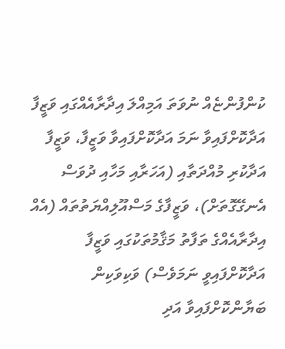ކުންފުންޏެއް ނުވަތަ އަމިއްލަ އިދާރާއެއްގައި ވަޒީފާ އަދާކޮށްފައިވާ ނަމަ އަދާކޮށްފައިވާ ވަޒީފާ، ވަޒީފާ އަދާކުރި މުއްދަތާއި (އަހަރާއި މަހާއި ދުވަސް އެނގޭގޮތަށް)، ވަޒީފާގެ މަސްއޫލިއްޔަތުތައް (އެއް އިދާރާއެއްގެ ތަފާތު މަޤާމުތަކުގައި ވަޒީފާ އަދާކޮށްފައިވީ ނަމަވެސް) ވަކިވަކިން ބަޔާންކޮށްފައިވާ އަދި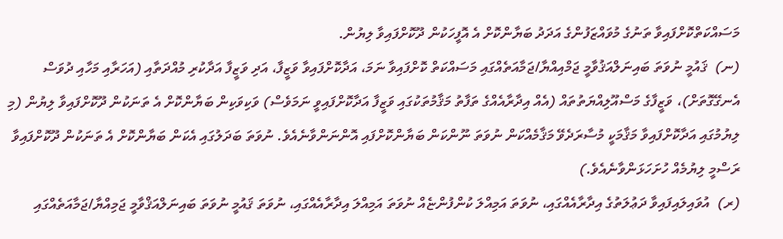މަސައްކަތްކޮށްފައިވާ ތަނުގެ މުވައްޒަފުންގެ އަދަދު ބަޔާންކޮށް އެ އޮފީހަކުން ދޫކޮށްފައިވާ ލިޔުން.
(ނ)  ޤައުމީ ނުވަތަ ބައިނަލްއަޤުވާމީ ޖަމްއިއްޔާ/ޖަމާއަތެއްގައި މަސައްކަތް ކޮށްފައިވާ ނަމަ، އަދާކޮށްފައިވާ ވަޒީފާ، އަދި ވަޒީފާ އަދާކުރި މުއްދަތާއި (އަހަރާއި މަހާއި ދުވަސް އެނގޭގޮތަށް)، ވަޒީފާގެ މަސްއޫލިއްޔަތުތައް (އެއް އިދާރާއެއްގެ ތަފާތު މަޤާމުތަކުގައި ވަޒީފާ އަދާކޮށްފައިވީ ނަމަވެސް) ވަކިވަކިން ބަޔާންކޮށް އެ ތަނަކުން ދޫކޮށްފައިވާ ލިޔުން (މި ލިޔުމުގައި އަދާކޮށްފައިވާ މަޤާމަކީ މުސާރަދެވޭ މަޤާމެއްކަން ނުވަތަ ނޫންކަން ބަޔާންކޮށްފައި އޮންނަންވާނެއެވެ. ނުވަތަ ބަދަލުގައި އެކަން ބަޔާންކޮށް އެ ތަނަކުން ދޫކޮށްފައިވާ ރަސްމީ ލިޔުމެއް ހުށަހަޅަންވާނެއެވެ.)
(ރ)  އުވައިލައިފައިވާ ދަޢުލަތުގެ އިދާރާއެއްގައި، ނުވަތަ އަމިއްލަ ކުންފުންޏެއް ނުވަތަ އަމިއްލަ އިދާރާއެއްގައި، ނުވަތަ ޤައުމީ ނުވަތަ ބައިނަލްއަޤްވާމީ ޖަމިއްޔާ/ޖަމާއަތެއްގައި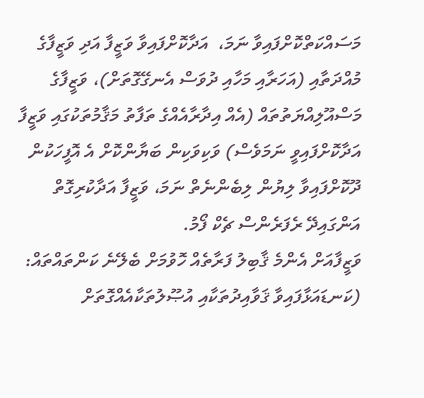މަސައްކަތްކޮށްފައިވާ ނަމަ،  އަދާކޮށްފައިވާ ވަޒީފާ އަދި ވަޒީފާގެ މުއްދަތާއި (އަހަރާއި މަހާއި ދުވަސް އެނގޭގޮތަށް)، ވަޒީފާގެ މަސްއޫލިއްޔަތުތައް (އެއް އިދާރާއެއްގެ ތަފާތު މަޤާމުތަކުގައި ވަޒީފާ އަދާކޮށްފައިވީ ނަމަވެސް) ވަކިވަކިން ބަޔާންކޮށް އެ އޮފީހަކުން ދޫކޮށްފައިވާ ލިޔުން ލިބެންނެތް ނަމަ، ވަޒީފާ އަދާކުރިގޮތް އަންގައިދޭ ރެފަރެންސް ޗެކް ފޯމު.
ވަޒީފާއަށް އެންމެ ޤާބިލު ފަރާތެއް ހޮވުމަށް ބެލޭނެ ކަންތައްތައް:
(ކަނޑައަޅާފައިވާ ޤަވާއިދުތަކާއި އުޞޫލުތަކާއެއްގޮތަށް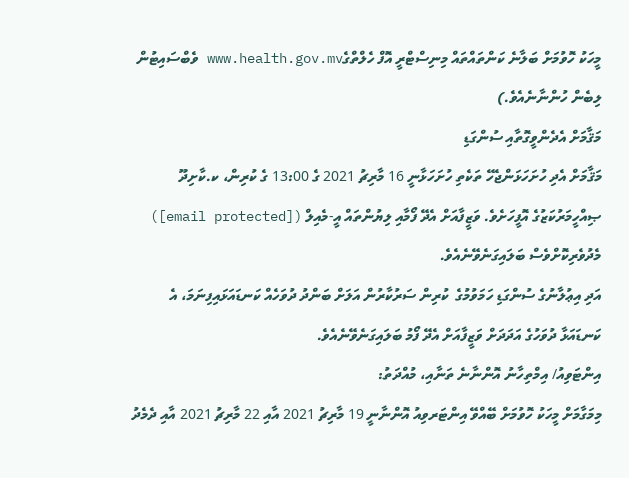މީހަކު ހޮވުމަށް ބަލާނެ ކަންތައްތައް މިނިސްޓްރީ އޮފް ހެލްތްގެwww.health.gov.mv ވެބްސައިޓުން ލިބެން ހުންނާނެއެވެ.)
މަޤާމަށް އެދެންވީގޮތާއި ސުންގަޑި
މަޤާމަށް އެދި ހުށަހަޅަންޖެހޭ ތަކެތި ހުށަހަޅާނީ 16 މާރިޗު 2021 ގެ 13:00 ގެ ކުރިން، ކ.ކާށިދޫ ޞިއްހީމަރުކަޒުގެ އޮފީހަށެވެ. ވަޒީފާއަށް އެދޭ ފޯމާއި ލިޔުންތައް އީ-މެއިލް ([email protected]) މެދުވެރިކޮށްވެސް ބަލައިގަނެވޭނެއެވެ.
އަދި އިޢުލާނުގެ ސުންގަޑި ހަމަވުމުގެ  ކުރިން ސަރުކާރުން އަލަށް ބަންދު ދުވަހެއް ކަނޑައަޅައިފިނަމަ، އެ ކަނޑައަޅާ ދުވަހުގެ އަދަދަށް ވަޒީފާއަށް އެދޭ ފޯމު ބަލައިގަނެވޭނެއެވެ.
އިންޓަވިއު/ އިމްތިހާނު އޮންނާނެ ތަނާއި، މުއްދަތު:
މިމަގާމަށް މީހަކު ހޮވުމަށް ބޭއްވޭ އިންޓަރވިއު އޮންނާނީ 19 މާރިޗު 2021 އާއި 22 މާރިޗު 2021 އާއި ދެމެދު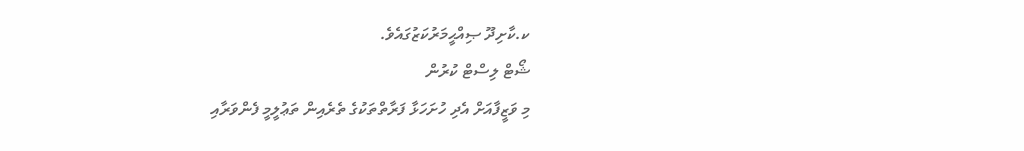ކ.ކާށިދޫ ޞިއްޙީމަރުކަޒުގައެވެ.
ޝޯޓް ލިސްޓް ކުރުން
މި ވަޒީފާއަށް އެދި ހުށަހަޅާ ފަރާތްތަކުގެ ތެރެއިން ތަޢުލީމީ ފެންވަރާއި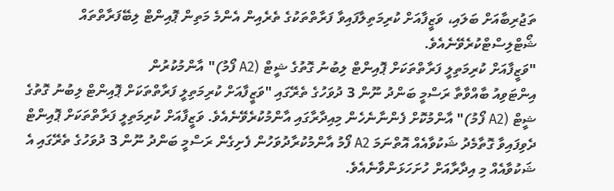ތަޖުރިބާއަށް ބަލައި، ވަޒީފާއަށް ކުރިމަތިލާފައިވާ ފަރާތްތަކުގެ ތެރެއިން އެންމެ މަތިން ޕޮއިންޓް ލިބޭފަރާތްތައް ޝޯޓްލިސްޓްކުރެވޭނެއެވެ.
"ވަޒީފާއަށް ކުރިމަތިލީ ފަރާތްތަކަށް ޕޮއިންޓް ލިބުނު ގޮތުގެ ޝީޓް (A2 ފޯމު)" އާންމުކުރުން
އިންޓަވިއު ބާއްވާތާ ރަސްމީ ބަންދު ނޫން 3 ދުވަހުގެ ތެރޭގައި "ވަޒީފާއަށް ކުރިމަތިލީ ފަރާތްތަކަށް ޕޮއިންޓް ލިބުނު ގޮތުގެ ޝީޓް (A2 ފޯމު)" އާންމުކޮށް ފެންނާނެހެން މިއިދާރާގައި އާންމުކުރެވޭނެއެވެ. ވަޒީފާއަށް ކުރިމަތިލީ ފަރާތްތަކަށް ޕޮއިންޓް ދެވިފައިވާ ގޮތާމެދު ޝަކުވާއެއް އޮތްނަމަ A2 ފޯމު އާންމުކުރާދުވަހުން ފެށިގެން ރަސްމީ ބަންދު ނޫން 3 ދުވަހުގެ ތެރޭގައި އެ ޝަކުވާއެއް މި އިދާރާއަށް ހުށަހަޅަންވާނެއެވެ.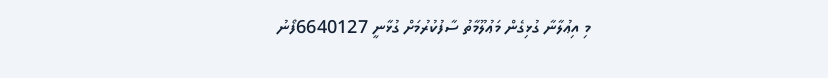މި އިޢުލާނާ ގުޅިގެން މަޢުލޫމާތު ސާފުކުރުމަށް ގުޅާނީ 6640127ފޯނު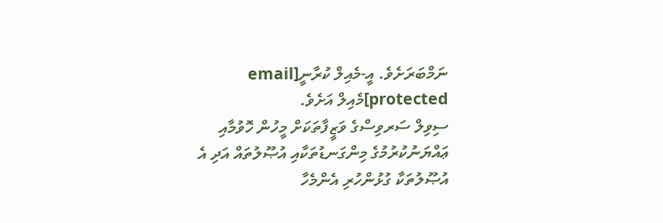ނަމްބަރަށެވެ. އީ-މެއިލް ކުރާނީ[email protected]މެއިލް އަށެވެ.
ސިވިލް ސަރވިސްގެ ވަޒީފާތަކަށް މީހުން ހޮވުމާއި ޢައްޔަނުކުރުމުގެ މިންގަނޑުތަކާއި އުޞޫލުތައް އަދި އެ އުޞޫލުތަކާ ގުޅުންހުރި އެންމެހާ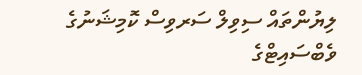ލިޔުންތައް ސިވިލް ސަރވިސް ކޮމިޝަނުގެ ވެބްސައިޓްގެ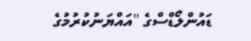ޑައުންލޯޑްސްގެ "އައްޔަނުކުރުމުގެ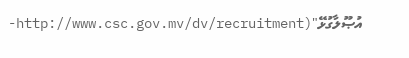އުޞޫލާގުޅޭ"(http://www.csc.gov.mv/dv/recruitment-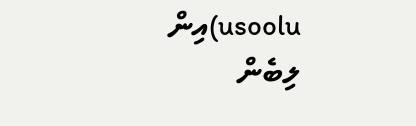usoolu)އިން ލިބެން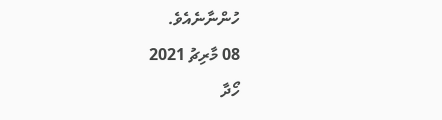ހުންނާނެއެވެ.
08 މާރިޗު 2021
ހޯދާ